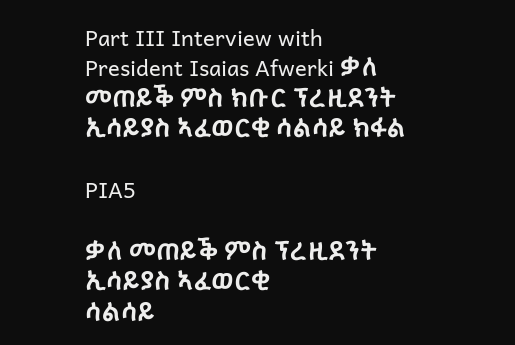Part III Interview with President Isaias Afwerki ቃለ መጠይቕ ምስ ክቡር ፕረዚደንት ኢሳይያስ ኣፈወርቂ ሳልሳይ ክፋል

PIA5

ቃለ መጠይቕ ምስ ፕረዚደንት ኢሳይያስ ኣፈወርቂ
ሳልሳይ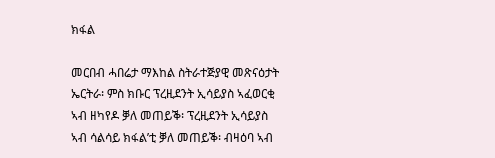ክፋል

መርበብ ሓበሬታ ማእከል ስትራተጅያዊ መጽናዕታት ኤርትራ፡ ምስ ክቡር ፕረዚደንት ኢሳይያስ ኣፈወርቂ ኣብ ዘካየዶ ቓለ መጠይቕ፡ ፕረዚደንት ኢሳይያስ ኣብ ሳልሳይ ክፋል’ቲ ቓለ መጠይቕ፡ ብዛዕባ ኣብ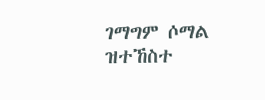ገማግም ሶማል ዝተኸስተ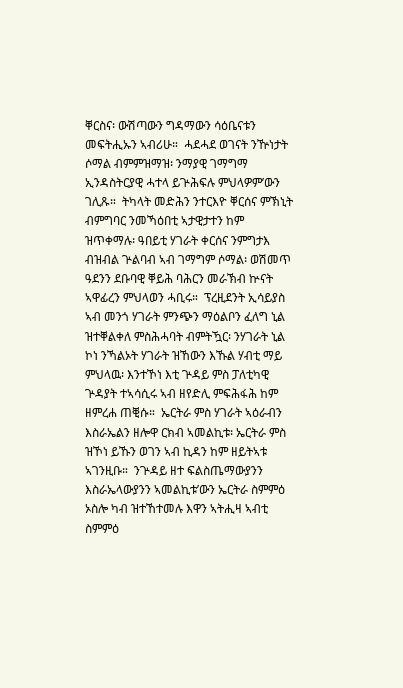ቐርስና፡ ውሽጣውን ግዳማውን ሳዕቤናቱን መፍትሒኡን ኣብሪሁ።  ሓደሓደ ወገናት ንዅነታት ሶማል ብምምዝማዝ፡ ንማያዊ ገማግማ ኢንዳስትርያዊ ሓተላ ይጕሕፍሉ ምህላዎም’ውን ገሊጹ።  ትካላት መድሕን ንተርእዮ ቐርሰና ምኽኒት ብምግባር ንመኻዕበቲ ኣታዊታተን ከም ዝጥቀማሉ፡ ዓበይቲ ሃገራት ቀርሰና ንምግታእ ብዝብል ጕልባብ ኣብ ገማግም ሶማል፡ ወሽመጥ ዓደንን ደቡባዊ ቐይሕ ባሕርን መራኽብ ኵናት ኣዋፊረን ምህላወን ሓቢሩ።  ፕረዚደንት ኢሳይያስ ኣብ መንጎ ሃገራት ምንጭን ማዕልቦን ፈለግ ኒል ዝተቐልቀለ ምስሕሓባት ብምትዃር፡ ንሃገራት ኒል ኮነ ንኻልኦት ሃገራት ዝኸውን እኹል ሃብቲ ማይ ምህላዉ፡ እንተኾነ እቲ ጕዳይ ምስ ፓለቲካዊ ጕዳያት ተኣሳሲሩ ኣብ ዘየድሊ ምፍሕፋሕ ከም ዘምረሐ ጠቒሱ።  ኤርትራ ምስ ሃገራት ኣዕራብን እስራኤልን ዘሎዋ ርክብ ኣመልኪቱ፡ ኤርትራ ምስ ዝኾነ ይኹን ወገን ኣብ ኪዳን ከም ዘይትኣቱ ኣገንዚቡ።  ንጕዳይ ዘተ ፍልስጤማውያንን እስራኤላውያንን ኣመልኪቱ’ውን ኤርትራ ስምምዕ ኦስሎ ካብ ዝተኸተመሉ እዋን ኣትሒዛ ኣብቲ ስምምዕ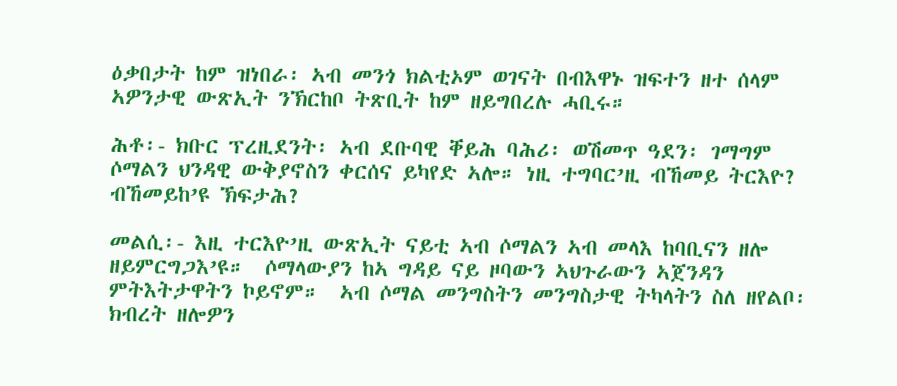ዕቃበታት ከም ዝነበራ፡ ኣብ መንጎ ክልቲኦም ወገናት በብእዋኑ ዝፍተን ዘተ ሰላም ኣዎንታዊ ውጽኢት ንኽርከቦ ትጽቢት ከም ዘይግበረሉ ሓቢሩ።

ሕቶ፡- ክቡር ፕረዚደንት፡ ኣብ ደቡባዊ ቐይሕ ባሕሪ፡ ወሽመጥ ዓደን፡ ገማግም ሶማልን ህንዳዊ ውቅያኖስን ቀርሰና ይካየድ ኣሎ። ነዚ ተግባር’ዚ ብኸመይ ትርእዮ?  ብኸመይከ’ዩ ኽፍታሕ?

መልሲ፡- እዚ ተርእዮ’ዚ ውጽኢት ናይቲ ኣብ ሶማልን ኣብ መላእ ከባቢናን ዘሎ ዘይምርግጋእ’ዩ።  ሶማላውያን ከኣ ግዳይ ናይ ዞባውን ኣህጉራውን ኣጀንዳን ምትእትታዋትን ኮይኖም።  ኣብ ሶማል መንግስትን መንግስታዊ ትካላትን ስለ ዘየልቦ፡ ክብረት ዘሎዎን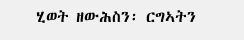ሂወት ዘውሕስን፡ ርግኣትን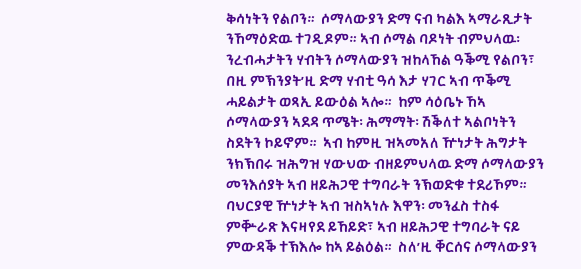ቅሳነትን የልቦን።  ሶማላውያን ድማ ናብ ካልእ ኣማራጺታት ንኸማዕድዉ ተገዲዶም። ኣብ ሶማል ባዶነት ብምህላዉ፡ ንረብሓታትን ሃብትን ሶማላውያን ዝከላኸል ዓቕሚ የልቦን፣ በዚ ምኽንያት’ዚ ድማ ሃብቲ ዓሳ እታ ሃገር ኣብ ጥቕሚ ሓይልታት ወጻኢ ይውዕል ኣሎ።  ከም ሳዕቤኑ ኸኣ ሶማላውያን ኣደዳ ጥሜት፡ ሕማማት፡ ሽቕለተ ኣልቦነትን ስደትን ኮይኖም።  ኣብ ከምዚ ዝኣመአለ ዅነታት ሕግታት ንክኽበሩ ዝሕግዝ ሃውህው ብዘይምህላዉ ድማ ሶማላውያን መንእሰያት ኣብ ዘይሕጋዊ ተግባራት ንኽወድቁ ተደሪኾም።  ባህርያዊ ዅነታት ኣብ ዝስኣነሉ እዋን፡ መንፈስ ተስፋ ምቝራጽ እናዛየደ ይኸይድ፣ ኣብ ዘይሕጋዊ ተግባራት ናይ ምውዳቕ ተኽእሎ ከኣ ይልዕል።  ስለ’ዚ ቐርሰና ሶማላውያን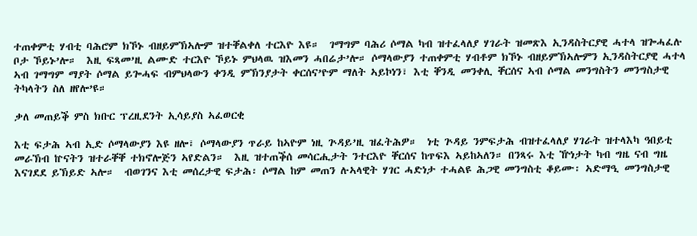ተጠቀምቲ ሃብቲ ባሕሮም ክኾኑ ብዘይምኽኣሎም ዝተቐልቀለ ተርእዮ እዩ።  ገማግም ባሕሪ ሶማል ካብ ዝተፈላለያ ሃገራት ዝመጽእ ኢንዳስትርያዊ ሓተላ ዝጐሓፈሉ ቦታ ኾይኑ’ሎ።  እዚ ፍጻመ’ዚ ልሙድ ተርእዮ ኾይኑ ምህላዉ ዝእመን ሓበሬታ’ሎ። ሶማላውያን ተጠቀምቲ ሃብቶም ክኾኑ ብዘይምኽኣሎምን ኢንዳስትርያዊ ሓተላ ኣብ ገማግም ማያት ሶማል ይጐሓፍ ብምህላውን ቀንዲ ምኽንያታት ቀርሰና’ዮም ማለት ኣይኮነን፣ እቲ ቐንዲ መንቀሊ ቐርሰና ኣብ ሶማል መንግስትን መንግስታዊ ትካላትን ስለ ዘየሎ’ዩ።

ቃለ መጠይቕ ምስ ክቡር ፕረዚደንት ኢሳይያስ ኣፈወርቂ

እቲ ፍታሕ ኣብ ኢድ ሶማላውያን እዩ ዘሎ፣ ሶማላውያን ጥራይ ከኣዮም ነዚ ጕዳይ’ዚ ዝፈትሕዎ።  ነቲ ጕዳይ ንምፍታሕ ብዝተፈላለያ ሃገራት ዝተላእካ ዓበይቲ መራኽብ ኵናትን ዝተራቐቐ ተክኖሎጅን ኣየድልን።  እዚ ዝተጠቕሰ መሳርሒታት ንተርእዮ ቐርሰና ከጥፍእ ኣይከኣለን። በንጻሩ እቲ ዅነታት ካብ ግዜ ናብ ግዜ እናገደደ ይኽይድ ኣሎ።  ብወገንና እቲ መሰረታዊ ፍታሕ፡ ሶማል ከም መጠን ሉኣላዊት ሃገር ሓድነታ ተሓልዩ ሕጋዊ መንግስቲ ቆይሙ፡ ኣድማዒ መንግስታዊ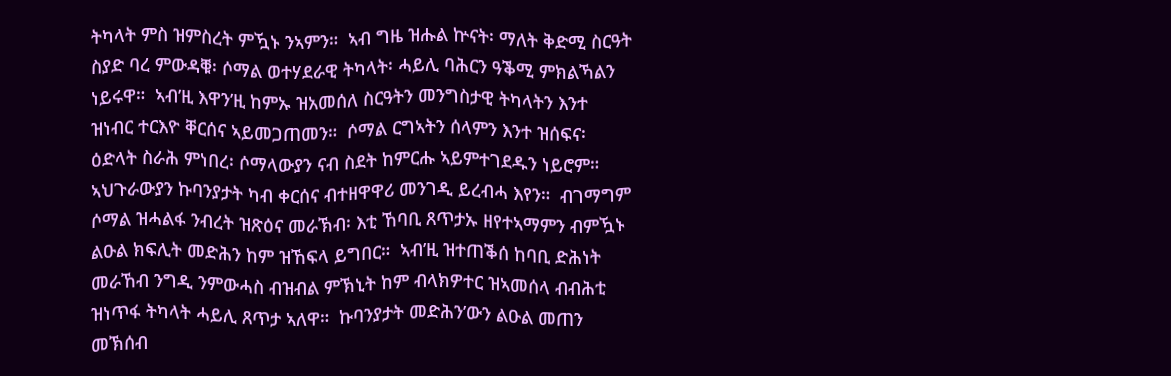ትካላት ምስ ዝምስረት ምዃኑ ንኣምን።  ኣብ ግዜ ዝሑል ኵናት፡ ማለት ቅድሚ ስርዓት ስያድ ባረ ምውዳቑ፡ ሶማል ወተሃደራዊ ትካላት፡ ሓይሊ ባሕርን ዓቕሚ ምክልኻልን ነይሩዋ።  ኣብ’ዚ እዋን’ዚ ከምኡ ዝአመሰለ ስርዓትን መንግስታዊ ትካላትን እንተ ዝነብር ተርእዮ ቐርሰና ኣይመጋጠመን።  ሶማል ርግኣትን ሰላምን እንተ ዝሰፍና፡ ዕድላት ስራሕ ምነበረ፡ ሶማላውያን ናብ ስደት ከምርሑ ኣይምተገደዱን ነይሮም። ኣህጉራውያን ኩባንያታት ካብ ቀርሰና ብተዘዋዋሪ መንገዲ ይረብሓ እየን።  ብገማግም ሶማል ዝሓልፋ ንብረት ዝጽዕና መራኽብ፡ እቲ ኸባቢ ጸጥታኡ ዘየተኣማምን ብምዃኑ ልዑል ክፍሊት መድሕን ከም ዝኸፍላ ይግበር።  ኣብ’ዚ ዝተጠቕሰ ከባቢ ድሕነት መራኸብ ንግዲ ንምውሓስ ብዝብል ምኽኒት ከም ብላክዎተር ዝኣመሰላ ብብሕቲ ዝነጥፋ ትካላት ሓይሊ ጸጥታ ኣለዋ።  ኩባንያታት መድሕን’ውን ልዑል መጠን መኽሰብ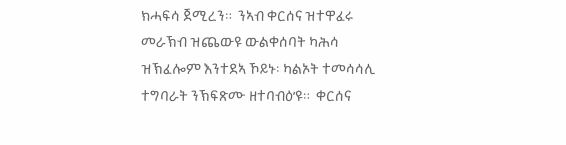ክሓፍሳ ጀሚረን።  ንኣብ ቀርሰና ዝተዋፈሩ መራኽብ ዝጨውዩ ውልቀሰባት ካሕሳ ዝኽፈሎም እንተደኣ ኾይኑ፡ ካልኦት ተመሳሳሊ ተግባራት ንኽፍጽሙ ዘተባብዕ’ዩ።  ቀርሰና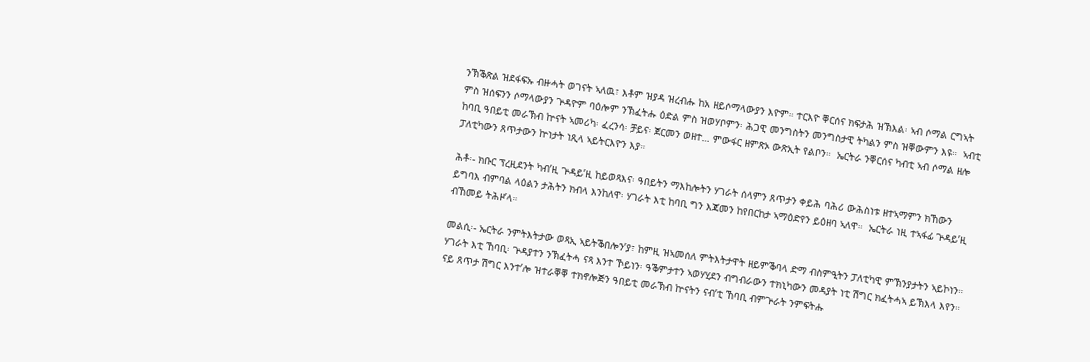ንኽቕጽል ዝደፋፍኡ ብዙሓት ወገናት ኣለዉ፣ እቶም ዝያዳ ዝረብሑ ከአ ዘይሶማላውያን እዮም። ተርእዮ ቐርሰና ክፍታሕ ዝኽእል፡ ኣብ ሶማል ርግኣት ምስ ዝሰፍንን ሶማላውያን ጕዳዮም ባዕሎም ንኽፈትሑ ዕድል ምስ ዝወሃቦምን፡ ሕጋዊ መንግስትን መንግስታዊ ትካልን ምስ ዝቐውምን እዩ።  ኣብቲ ከባቢ ዓበይቲ መራኽብ ኵናት ኣመሪካ፡ ፈረንሳ፡ ቻይና፡ ጀርመን ወዘተ… ምውፋር ዘምጽኦ ውጽኢት የልቦን።  ኤርትራ ንቐርሰና ካብቲ ኣብ ሶማል ዘሎ ፓለቲካውን ጸጥታውን ኵነታት ነጺላ ኣይትርእዮን እያ።

ሕቶ፡- ክቡር ፕረዚደንት ካብ’ዚ ጕዳይ’ዚ ከይወጻእና፡ ዓበይትን ማእከሎትን ሃገራት ሰላምን ጸጥታን ቀይሕ ባሕሪ ውሕስነቱ ዘተኣማምን ክኸውን ይግባእ ብምባል ላዕልን ታሕትን ክብላ እንከለዋ፡ ሃገራት እቲ ከባቢ ግን እጃመን ከየበርከታ ኣማዕድየን ይዕዘባ ኣለዋ።  ኤርትራ ነዚ ተኣፋፊ ጕዳይ’ዚ ብኸመይ ትሕዞ’ላ።

መልሲ፡- ኤርትራ ንምትእትታው ወጻኢ ኣይትቕበሎን’ያ፣ ከምዚ ዝኣመሰለ ምትእትታዋት ዘይምቕባላ ድማ ብስምዒትን ፓለቲካዊ ምኽንያታትን ኣይኮነን።  ሃገራት እቲ ኸባቢ፡ ጕዳያተን ንኽፈትሓ ናጻ እንተ ኾይነን፡ ዓቕምታተን ኣወሃሂደን ብግብራውን ተክኒካውን መዳያት ነቲ ሽግር ክፈትሓኣ ይኽእላ እየን።  ናይ ጸጥታ ሽግር እንተ’ሎ ዝተራቐቐ ተክኖሎጅን ዓበይቲ መራኽብ ኵናትን ናብ’ቲ ኸባቢ ብምጕራት ንምፍትሑ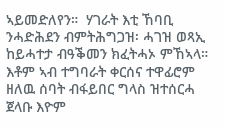ኣይመድለየን።  ሃገራት እቲ ኸባቢ ንሓድሕደን ብምትሕግጋዝ፡ ሓገዝ ወጻኢ ከይሓተታ ብዓቕመን ክፈትሓኦ ምኸኣላ።  እቶም ኣብ ተግባራት ቀርሰና ተዋፊሮም ዘለዉ ሰባት ብፋይበር ግላስ ዝተሰርሓ ጀላቡ እዮም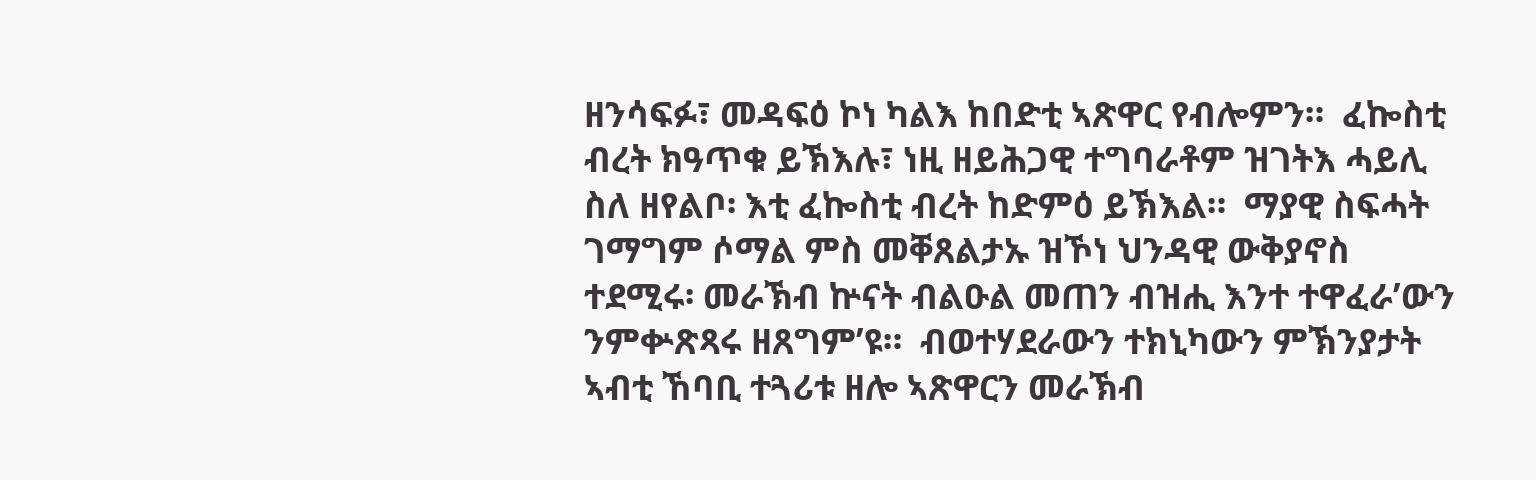ዘንሳፍፉ፣ መዳፍዕ ኮነ ካልእ ከበድቲ ኣጽዋር የብሎምን።  ፈኰስቲ ብረት ክዓጥቁ ይኽእሉ፣ ነዚ ዘይሕጋዊ ተግባራቶም ዝገትእ ሓይሊ ስለ ዘየልቦ፡ እቲ ፈኰስቲ ብረት ከድምዕ ይኽእል።  ማያዊ ስፍሓት ገማግም ሶማል ምስ መቐጸልታኡ ዝኾነ ህንዳዊ ውቅያኖስ ተደሚሩ፡ መራኽብ ኵናት ብልዑል መጠን ብዝሒ እንተ ተዋፈራ’ውን ንምቍጽጻሩ ዘጸግም’ዩ።  ብወተሃደራውን ተክኒካውን ምኽንያታት ኣብቲ ኸባቢ ተጓሪቱ ዘሎ ኣጽዋርን መራኽብ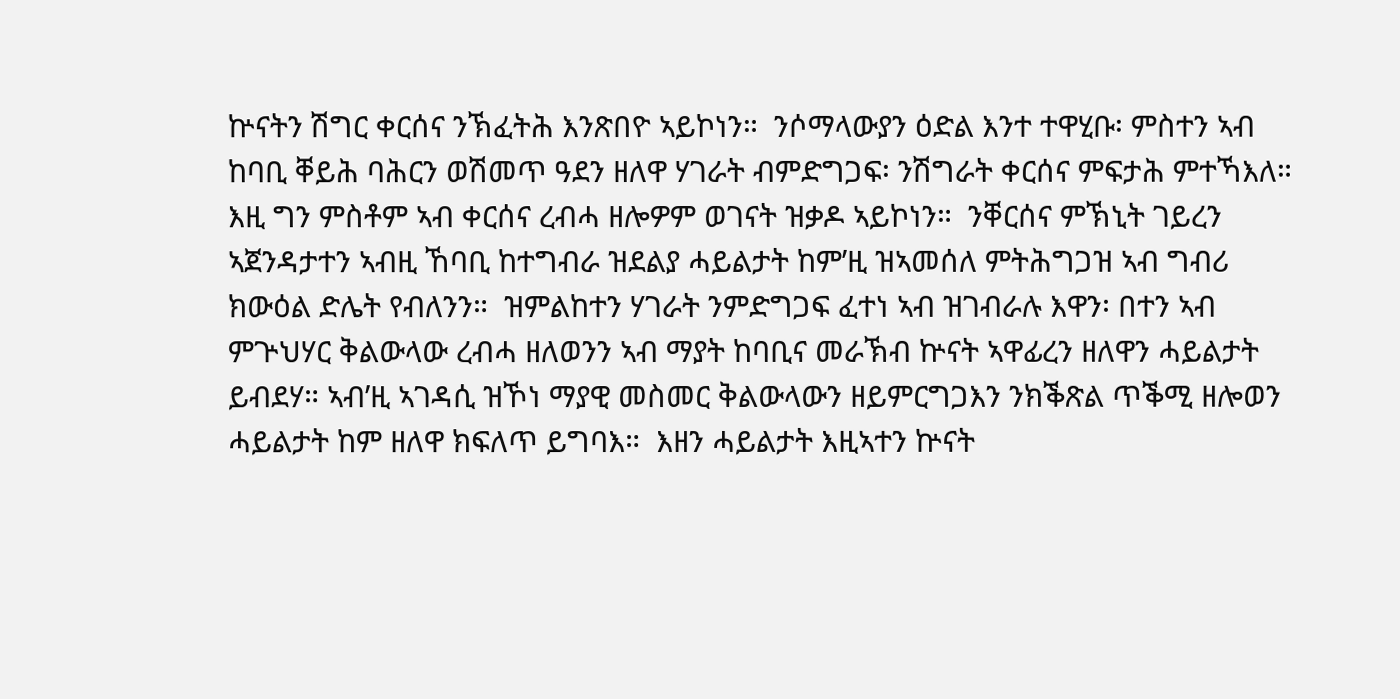ኵናትን ሽግር ቀርሰና ንኽፈትሕ እንጽበዮ ኣይኮነን።  ንሶማላውያን ዕድል እንተ ተዋሂቡ፡ ምስተን ኣብ ከባቢ ቐይሕ ባሕርን ወሽመጥ ዓደን ዘለዋ ሃገራት ብምድግጋፍ፡ ንሽግራት ቀርሰና ምፍታሕ ምተኻእለ። እዚ ግን ምስቶም ኣብ ቀርሰና ረብሓ ዘሎዎም ወገናት ዝቃዶ ኣይኮነን።  ንቐርሰና ምኽኒት ገይረን ኣጀንዳታተን ኣብዚ ኸባቢ ከተግብራ ዝደልያ ሓይልታት ከም’ዚ ዝኣመሰለ ምትሕግጋዝ ኣብ ግብሪ ክውዕል ድሌት የብለንን።  ዝምልከተን ሃገራት ንምድግጋፍ ፈተነ ኣብ ዝገብራሉ እዋን፡ በተን ኣብ ምጕህሃር ቅልውላው ረብሓ ዘለወንን ኣብ ማያት ከባቢና መራኽብ ኵናት ኣዋፊረን ዘለዋን ሓይልታት ይብደሃ። ኣብ’ዚ ኣገዳሲ ዝኾነ ማያዊ መስመር ቅልውላውን ዘይምርግጋእን ንክቕጽል ጥቕሚ ዘሎወን ሓይልታት ከም ዘለዋ ክፍለጥ ይግባእ።  እዘን ሓይልታት እዚኣተን ኵናት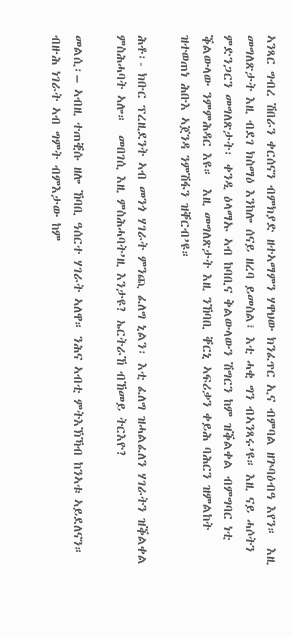ኣንጻር ግብረ ሽበራን ቀርሰናን ብምክያድ ዘተኣማምን ሃዋህው ክንፈጥር ኢና ብምባል ዘጕባዕብዓ እየን።  እዚ መግለጽታት እዚ ብደገ ክስማዕ እንከሎ ሰናይ ዘረባ ይመስል፣ እቲ ሓቂ ግን ብኣንጻሩ’ዩ። እዚ ናይ ሓሶትን ምድንጋርን መግለጽታት፡ ቀንዲ ዕላማኡ ኣብ ከባቢና ቅልውላውን ሽግርን ከም ዝቕልቀል ብምግባር ነቲ ቕልውላው ንምምሕዳር እዩ።  እዚ መግለጽታት እዚ ንኸባቢ ቐርኒ ኣፍሪቃን ቀይሕ ባሕርን ዝምልከት ዝተወጠነ ሕቡእ ኣጀንዳ ንምሽፋን ዝቐርብ’ዩ።

ሕቶ፡- ክቡር ፕረዚደንት ኣብ መንጎ ሃገራት ምንጪ ፈለግ ኒልን፡ እቲ ፈለግ ዝሓልፈለን ሃገራትን ዝቕልቀል ምስሕሓባት ኣሎ።  መበገሲ እዚ ምስሕሓባት’ዚ እንታዩ? ኤርትራኸ ብኸመይ ትርእዮ?

መልሲ፡– ኣብዚ ተጠቒሱ ዘሎ ኸባቢ ዓሰርተ ሃገራት ኣለዋ። ንሕና ኣብቲ ምትእኽኻብ ከንኣቱ ኣይደለናን። ብዙሕ ነገራት ኣብ ግምት ብምእታው ከም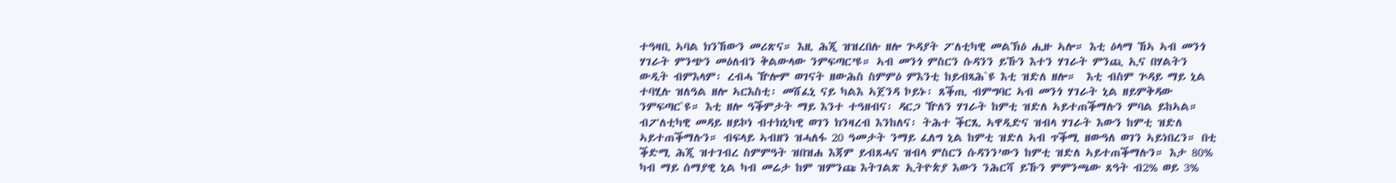ተዓዛቢ ኣባል ክንኸውን መሪጽና። እዚ ሕጂ ዝዝረበሉ ዘሎ ጕዳያት ፖለቲካዊ መልኽዕ ሒዙ ኣሎ። እቲ ዕላማ ኸኣ ኣብ መንጎ ሃገራት ምንጭን መዕለብን ቅልውላው ንምፍጣር’ዩ። ኣብ መንጎ ምስርን ሱዳንን ይኹን እተን ሃገራት ምንጪ ኢና በሃልትን ውዲት ብምእላም፡ ረብሓ ዅሎም ወገናት ዘውሕስ ስምምዕ ምእንቲ ከይብጻሕ`ዩ እቲ ዝድለ ዘሎ።  እቲ ብስም ጕዳይ ማይ ኒል ተባሂሉ ዝለዓል ዘሎ ኣርእስቲ፡ መሸፈኒ ናይ ካልእ ኣጀንዳ ኮይኑ፡ ጸቕጢ ብምግባር ኣብ መንጎ ሃገራት ኒል ዘይምቅዳው ንምፍጣር`ዩ። እቲ ዘሎ ዓቕምታት ማይ እንተ ተዓዘብና፡ ዳርጋ ዅለን ሃገራት ከምቲ ዝድለ ኣይተጠቕማሉን ምባል ይከኣል።  ብፖለቲካዊ መዳይ ዘይኮነ ብተክኒካዊ ወገን ክንዛረብ እንከለና፡ ትሕተ ቕርጺ ኣዋዲድና ዝብላ ሃገራት እውን ከምቲ ዝድለ ኣይተጠቕማሉን። ብፍላይ ኣብዘን ዝሓለፋ 20 ዓመታት ንማይ ፈለግ ኒል ከምቲ ዝድለ ኣብ ጥቕሚ ዘውዓለ ወገን ኣይነበረን። በቲ ቕድሚ ሕጂ ዝተገብረ ስምምዓት ዝበዝሐ እጃም ይብጸሓና ዝብላ ምስርን ሱዳንን’ውን ከምቲ ዝድለ ኣይተጠቕማሉን። እታ 80% ካብ ማይ ሰማያዊ ኒል ካብ መሬታ ከም ዝምንጩ እትገልጽ ኢትዮጵያ እውን ንሕርሻ ይኹን ምምንጫው ጸዓት ብ2% ወይ 3%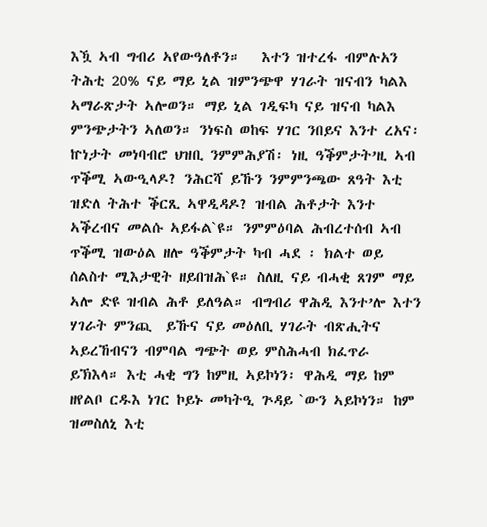እዃ ኣብ ግብሪ ኣየውዓለቶን።   እተን ዝተረፋ ብምሉአን ትሕቲ 20% ናይ ማይ ኒል ዝምንጭዋ ሃገራት ዝናብን ካልእ ኣማራጽታት ኣሎወን። ማይ ኒል ገዲፍካ ናይ ዝናብ ካልእ ምንጭታትን ኣለወን። ንነፍስ ወከፍ ሃገር ንበይና እንተ ረአና፡ ኵነታት መነባብሮ ህዝቢ ንምምሕያሽ፡ ነዚ ዓቕምታት’ዚ ኣብ ጥቕሚ ኣውዒላዶ? ንሕርሻ ይኹን ንምምንጫው ጸዓት እቲ ዝድለ ትሕተ ቕርጺ ኣዋዲዳዶ? ዝብል ሕቶታት እንተ ኣቕረብና መልሱ ኣይፋል`ዩ። ንምምዕባል ሕብረተሰብ ኣብ ጥቕሚ ዝውዕል ዘሎ ዓቕምታት ካብ ሓደ ፡ ክልተ ወይ ሰልስተ ሚእታዊት ዘይበዝሕ`ዩ። ስለዚ ናይ ብሓቂ ጸገም ማይ ኣሎ ድዩ ዝብል ሕቶ ይለዓል። ብግብሪ ዋሕዲ እንተ’ሎ እተን ሃገራት ምንጪ  ይኹና ናይ መዕለቢ ሃገራት ብጽሒትና ኣይረኸብናን ብምባል ግጭት ወይ ምስሕሓብ ክፈጥራ ይኽእላ። እቲ ሓቂ ግን ከምዚ ኣይኮነን፡ ዋሕዲ ማይ ከም ዘየልቦ ርዱእ ነገር ኮይኑ መካትዒ ጕዳይ `ውን ኣይኮነን። ከም ዝመስለኒ እቲ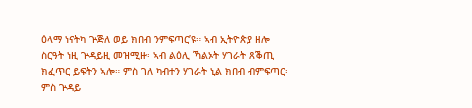ዕላማ ነናትካ ጕጅለ ወይ ክበብ ንምፍጣር’ዩ። ኣብ ኢትዮጵያ ዘሎ ስርዓት ነዚ ጕዳይዚ መዝሚዙ፡ ኣብ ልዕሊ ኻልኦት ሃገራት ጸቕጢ ክፈጥር ይፍትን ኣሎ። ምስ ገለ ካብተን ሃገራት ኒል ክበብ ብምፍጣር፡ ምስ ጕዳይ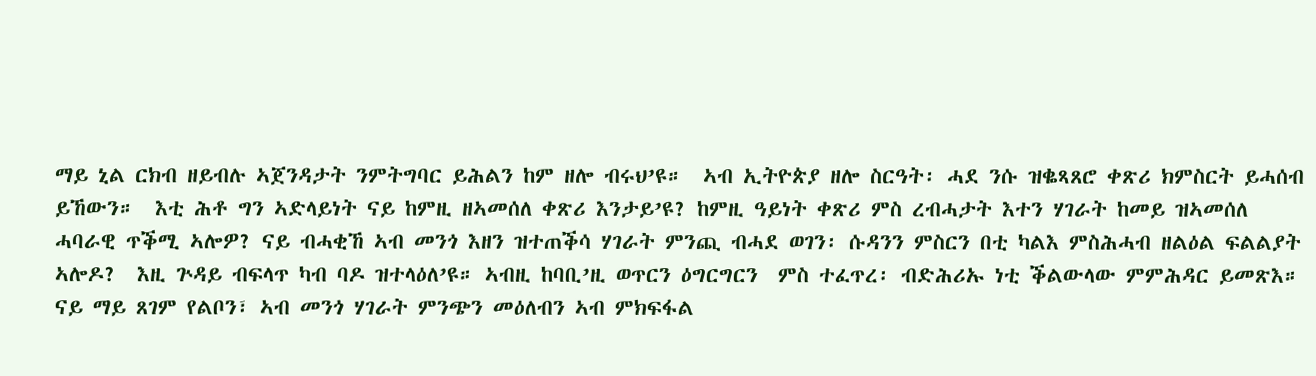ማይ ኒል ርክብ ዘይብሉ ኣጀንዳታት ንምትግባር ይሕልን ከም ዘሎ ብሩህ’ዩ።  ኣብ ኢትዮጵያ ዘሎ ስርዓት፡ ሓደ ንሱ ዝቈጻጸሮ ቀጽሪ ክምስርት ይሓሰብ ይኸውን።  እቲ ሕቶ ግን ኣድላይነት ናይ ከምዚ ዘኣመሰለ ቀጽሪ እንታይ’ዩ? ከምዚ ዓይነት ቀጽሪ ምስ ረብሓታት እተን ሃገራት ከመይ ዝኣመሰለ ሓባራዊ ጥቕሚ ኣሎዎ? ናይ ብሓቂኸ ኣብ መንጎ እዘን ዝተጠቕሳ ሃገራት ምንጪ ብሓደ ወገን፡ ሱዳንን ምስርን በቲ ካልእ ምስሕሓብ ዘልዕል ፍልልያት ኣሎዶ?  እዚ ጕዳይ ብፍላጥ ካብ ባዶ ዝተላዕለ’ዩ። ኣብዚ ከባቢ’ዚ ወጥርን ዕግርግርን  ምስ ተፈጥረ፡ ብድሕሪኡ ነቲ ቕልውላው ምምሕዳር ይመጽእ። ናይ ማይ ጸገም የልቦን፣ ኣብ መንጎ ሃገራት ምንጭን መዕለብን ኣብ ምክፍፋል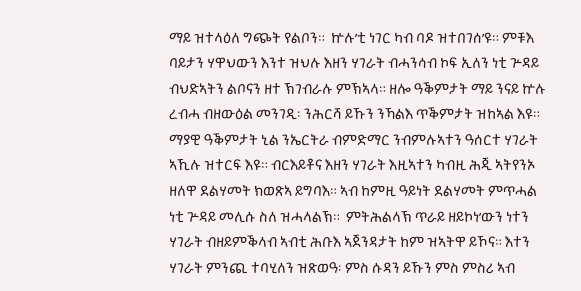ማይ ዝተላዕለ ግጭት የልቦን።  ኵሉ’ቲ ነገር ካብ ባዶ ዝተበገሰ’ዩ። ምቹእ ባይታን ሃዋህውን እንተ ዝህሉ እዘን ሃገራት ብሓንሳብ ኮፍ ኢለን ነቲ ጕዳይ ብህድኣትን ልቦናን ዘተ ኽገብራሉ ምኽኣላ። ዘሎ ዓቕምታት ማይ ንናይ ኵሉ ረብሓ ብዘውዕል መንገዲ፡ ንሕርሻ ይኹን ንኻልእ ጥቕምታት ዝከኣል እዩ። ማያዊ ዓቕምታት ኒል ንኤርትራ ብምድማር ንብምሉኣተን ዓሰርተ ሃገራት ኣኺሉ ዝተርፍ እዩ። ብርእይቶና እዘን ሃገራት እዚኣተን ካብዚ ሕጂ ኣትየንኦ ዘለዋ ደልሃመት ክወጽኣ ይግባእ። ኣብ ከምዚ ዓይነት ደልሃመት ምጥሓል ነቲ ጕዳይ መሊሱ ስለ ዝሓላልኽ።  ምትሕልላኽ ጥራይ ዘይኮነ’ውን ነተን ሃገራት ብዘይምቕላብ ኣብቲ ሕቡእ ኣጀንዳታት ከም ዝኣትዋ ይኾና። እተን ሃገራት ምንጪ ተባሂለን ዝጽወዓ፡ ምስ ሱዳን ይኹን ምስ ምስሪ ኣብ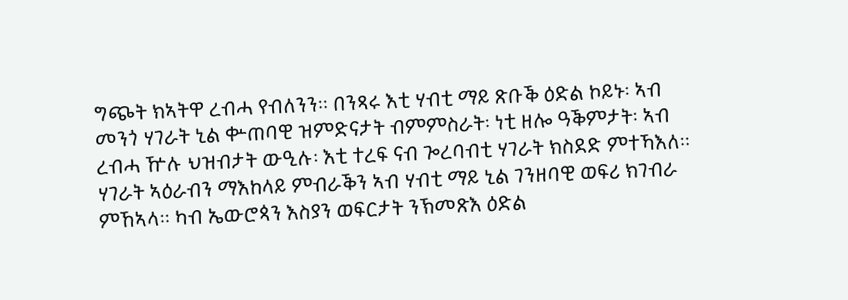ግጭት ክኣትዋ ረብሓ የብለንን። በንጻሩ እቲ ሃብቲ ማይ ጽቡቕ ዕድል ኮይኑ፡ ኣብ መንጎ ሃገራት ኒል ቍጠባዊ ዝምድናታት ብምምስራት፡ ነቲ ዘሎ ዓቕምታት፡ ኣብ ረብሓ ዅሉ ህዝብታት ውዒሉ፡ እቲ ተረፍ ናብ ጐረባብቲ ሃገራት ክስደድ ምተኻእለ። ሃገራት ኣዕራብን ማእከላይ ምብራቕን ኣብ ሃብቲ ማይ ኒል ገንዘባዊ ወፍሪ ክገብራ ምኸኣላ። ካብ ኤውሮጳን እስያን ወፍርታት ንኽመጽእ ዕድል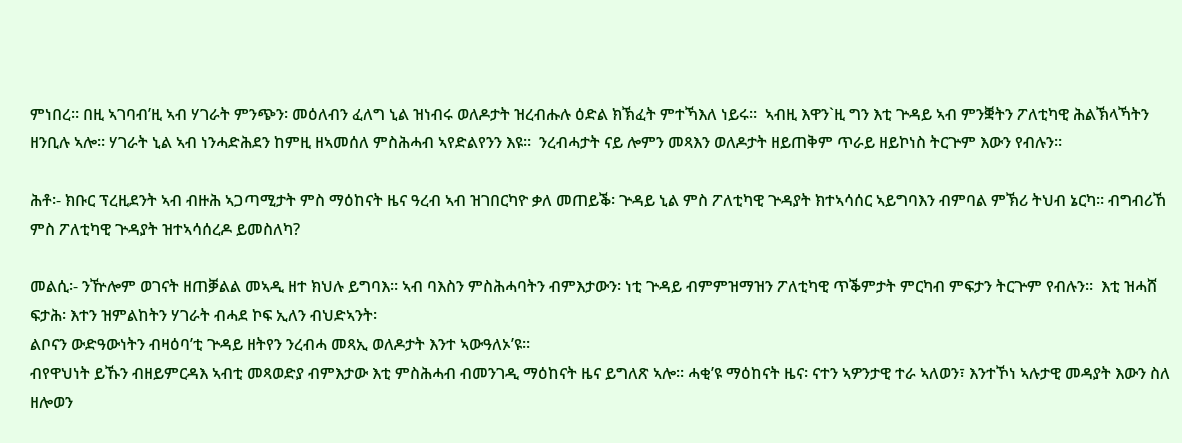ምነበረ። በዚ ኣገባብ’ዚ ኣብ ሃገራት ምንጭን፡ መዕለብን ፈለግ ኒል ዝነብሩ ወለዶታት ዝረብሑሉ ዕድል ክኽፈት ምተኻእለ ነይሩ።  ኣብዚ እዋን`ዚ ግን እቲ ጕዳይ ኣብ ምንቛትን ፖለቲካዊ ሕልኽላኻትን ዘንቢሉ ኣሎ። ሃገራት ኒል ኣብ ነንሓድሕደን ከምዚ ዘኣመሰለ ምስሕሓብ ኣየድልየንን እዩ።  ንረብሓታት ናይ ሎምን መጻእን ወለዶታት ዘይጠቅም ጥራይ ዘይኮነስ ትርጕም እውን የብሉን።

ሕቶ፡- ክቡር ፕረዚደንት ኣብ ብዙሕ ኣጋጣሚታት ምስ ማዕከናት ዜና ዓረብ ኣብ ዝገበርካዮ ቃለ መጠይቕ፡ ጕዳይ ኒል ምስ ፖለቲካዊ ጕዳያት ክተኣሳሰር ኣይግባእን ብምባል ምኽሪ ትህብ ኔርካ። ብግብሪኸ ምስ ፖለቲካዊ ጕዳያት ዝተኣሳሰረዶ ይመስለካ?

መልሲ፡- ንዅሎም ወገናት ዘጠቓልል መኣዲ ዘተ ክህሉ ይግባእ። ኣብ ባእስን ምስሕሓባትን ብምእታውን፡ ነቲ ጕዳይ ብምምዝማዝን ፖለቲካዊ ጥቕምታት ምርካብ ምፍታን ትርጕም የብሉን።  እቲ ዝሓሸ ፍታሕ፡ እተን ዝምልከትን ሃገራት ብሓደ ኮፍ ኢለን ብህድኣንት፡
ልቦናን ውድዓውነትን ብዛዕባ’ቲ ጕዳይ ዘትየን ንረብሓ መጻኢ ወለዶታት እንተ ኣውዓለኦ’ዩ።
ብየዋህነት ይኹን ብዘይምርዳእ ኣብቲ መጻወድያ ብምእታው እቲ ምስሕሓብ ብመንገዲ ማዕከናት ዜና ይግለጽ ኣሎ። ሓቂ’ዩ ማዕከናት ዜና፡ ናተን ኣዎንታዊ ተራ ኣለወን፣ እንተኾነ ኣሉታዊ መዳያት እውን ስለ ዘሎወን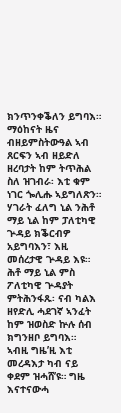ክንጥንቀቕለን ይግባእ። ማዕከናት ዜና ብዘይምስትውዓል ኣብ ጸርፍን ኣብ ዘይድለ ዘረባታት ከም ትጥሕል ስለ ዝገብራ፡ እቲ ቁም ነገር ጐሊሑ ኣይግለጽን። ሃገራት ፈለግ ኒል ንሕቶ ማይ ኒል ከም ፓለቲካዊ ጕዳይ ክቕርብዎ አይግባእን፣ እዚ መሰረታዊ ጕዳይ እዩ።  ሕቶ ማይ ኒል ምስ ፖለቲካዊ ጕዳያት ምትሕንፋጹ፡ ናብ ካልእ ዘየድሊ ሓደገኛ ኣንፈት ከም ዝወስድ ኵሉ ሰብ ክግንዘቦ ይግባእ።
ኣብዚ ግዜ’ዚ እቲ መረዳእታ ካብ ናይ ቀደም ዝሓሸ’ዩ። ግዜ እናተናውሓ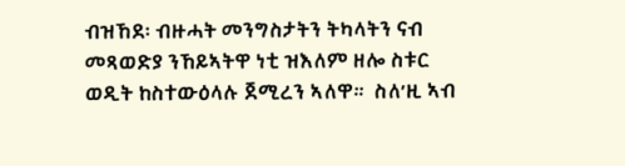ብዝኸደ፡ ብዙሓት መንግስታትን ትካላትን ናብ መጻወድያ ንኸይኣትዋ ነቲ ዝእለም ዘሎ ስቱር ወዲት ከስተውዕላሉ ጀሚረን ኣለዋ።  ስለ’ዚ ኣብ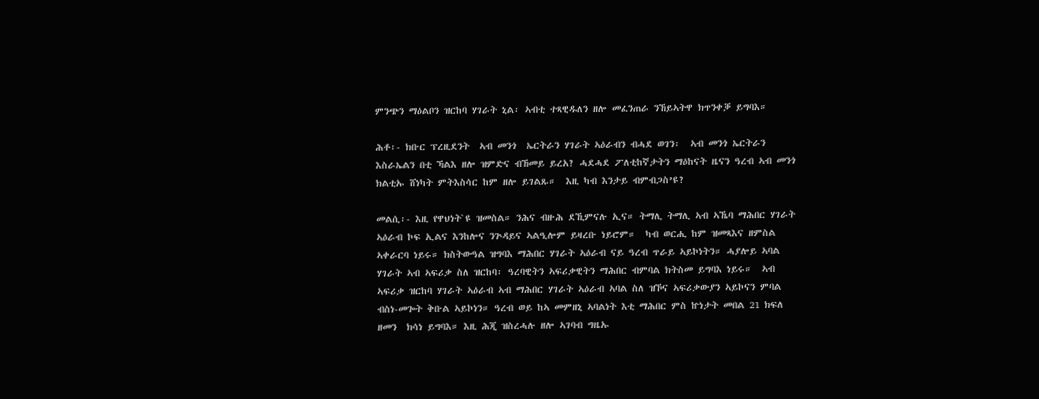ምንጭን ማዕልቦን ዝርከባ ሃገራት ኒል፡ ኣብቲ ተጻዊዱለን ዘሎ መፈንጠራ ንኸይኣትዋ ክጥንቀቓ ይግባእ።

ሕቶ፡- ክቡር ፕረዚደንት  ኣብ መንጎ  ኤርትራን ሃገራት ኣዕራብን ብሓደ ወገን፡  ኣብ መንጎ ኤርትራን እስራኤልን በቲ ኻልእ ዘሎ ዝምድና ብኸመይ ይረአ? ሓደሓደ ፖለቲከኛታትን ማዕከናት ዜናን ዓረብ ኣብ መንጎ ክልቲኡ ሸነካት ምትእስሳር ከም ዘሎ ይገልጹ።  እዚ ካብ እንታይ ብምብጋስ’ዩ?

መልሲ፡- እዚ የዋህነት`ዩ ዝመስል። ንሕና ብዙሕ ደኺምናሉ ኢና። ትማሊ ትማሊ ኣብ ኣኼባ ማሕበር ሃገራት ኣዕራብ ኮፍ ኢልና እንከሎና ንጕዳይና ኣልዒሎም ይዛረቡ ነይሮም።  ካብ ወርሒ ከም ዝመጻእና ዘምስል ኣቀራርባ ነይሩ። ክስትውዓል ዝግባእ ማሕበር ሃገራት ኣዕራብ ናይ ዓረብ ጥራይ ኣይኮነትን። ሓያሎይ ኣባል ሃገራት ኣብ ኣፍሪቃ ስለ ዝርከባ፡ ዓረባዊትን ኣፍሪቃዊትን ማሕበር ብምባል ክትስመ ይግባእ ነይሩ።  ኣብ ኣፍሪቃ ዝርከባ ሃገራት ኣዕራብ ኣብ ማሕበር ሃገራት ኣዕራብ ኣባል ስለ ዝኾና ኣፍሪቃውያን ኣይኮናን ምባል ብስነ-መጐት ቅቡል ኣይኮነን። ዓረብ ወይ ከኣ መምዘኒ ኣባልነት እቲ ማሕበር ምስ ኵነታት መበል 21 ክፍለ ዘመን  ክሳነ ይግባእ። እዚ ሕጂ ዝስረሓሉ ዘሎ ኣገባብ ግዜኡ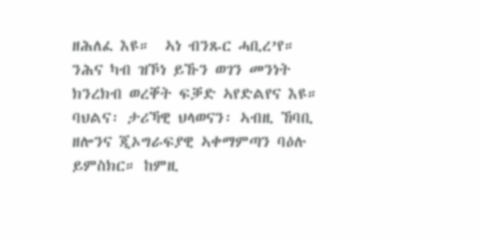ዘሕለፈ እዩ።  ኣነ ብንጹር ሓቢረ’የ።  ንሕና ካብ ዝኾነ ይኹን ወገን መንነት ክንረክብ ወረቐት ፍቓድ ኣየድልየና እዩ።  ባህልና፡ ታሪኻዊ ህላወናን፡ ኣብዚ ኸባቢ ዘሎንና ጂኦግራፍያዊ ኣቀማምጣን ባዕሉ ይምስክር። ከምዚ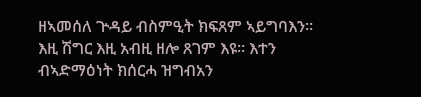ዘኣመሰለ ጕዳይ ብስምዒት ክፍጸም ኣይግባእን።  እዚ ሽግር እዚ አብዚ ዘሎ ጸገም እዩ። እተን ብኣድማዕነት ክሰርሓ ዝግብአን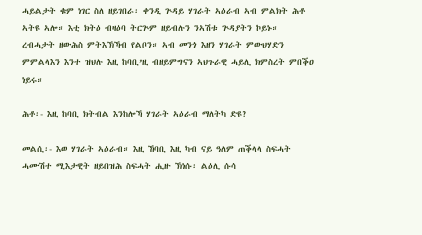ሓይልታት ቁም ነገር ስለ ዘይገበራ፡ ቀንዲ ጕዳይ ሃገራት ኣዕራብ ኣብ ምልክት ሕቶ ኣትዩ ኣሎ። እቲ ክትዕ ብዛዕባ ትርጕም ዘይብሉን ንኣሽቱ ጕዳያትን ኮይኑ።   ረብሓታት ዘውሕስ ምትእኽኻብ የልቦን። ኣብ መንጎ እዘን ሃገራት ምውህሃድን ምምልላእን እንተ ዝህሉ እዚ ከባቢ’ዚ ብዘይምግናን ኣህጉራዊ ሓይሊ ክምስረት ምበቕዐ ነይሩ።

ሕቶ፡- እዚ ከባቢ ክትብል እንከሎኻ ሃገራት ኣዕራብ ማለትካ ድዩ?

መልሲ፡- እወ ሃገራት ኣዕራብ። እዚ ኸባቢ እዚ ካብ ናይ ዓለም ጠቕላላ ስፍሓት ሓሙሽተ ሚእታዊት ዘይበዝሕ ስፍሓት ሒዙ ኽነሱ፡ ልዕሊ ሱሳ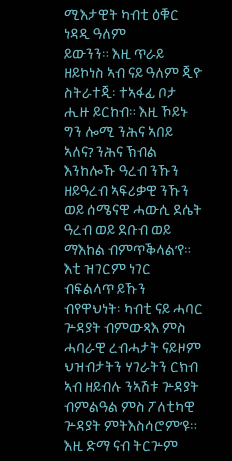ሚእታዊት ካብቲ ዕቑር ነዳዲ ዓለም
ይውንን። እዚ ጥራይ ዘይኮነስ ኣብ ናይ ዓለም ጂዮ ስትራተጂ፡ ተኣፋፊ ቦታ ሒዙ ይርከብ። እዚ ኾይኑ ግን ሎሚ ንሕና ኣበይ ኣለና? ንሕና ኽብል እንከሎኹ ዓረብ ንኹን ዘይዓረብ ኣፍሪቃዊ ንኹን ወይ ሰሜናዊ ሓውሲ ደሴት ዓረብ ወይ ደቡብ ወይ ማእከል ብምጥቕላል’የ። እቲ ዝገርም ነገር  ብፍልላጥ ይኹን ብየዋህነት፡ ካብቲ ናይ ሓባር ጕዳያት ብምውጻእ ምስ ሓባራዊ ረብሓታት ናይዞም ህዝብታትን ሃገራትን ርክብ ኣብ ዘይብሉ ንኣሽቱ ጕዳያት ብምልዓል ምስ ፖለቲካዊ ጕዳያት ምትእስሳሮም’ዩ።  እዚ ድማ ናብ ትርጕም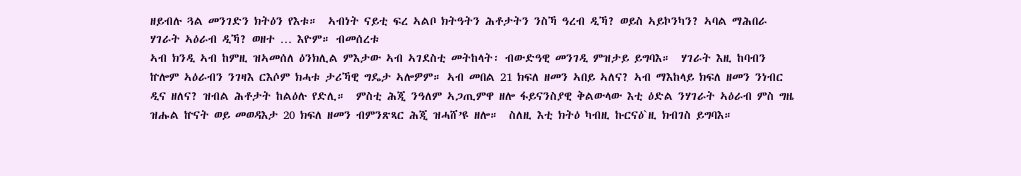ዘይብሉ ጓል መንገድን ክትዕን የእቱ።  ኣብነት ናይቲ ፍረ ኣልቦ ክትዓትን ሕቶታትን ንስኻ ዓረብ ዲኻ? ወይስ ኣይኮንካን? ኣባል ማሕበራ ሃገራት ኣዕራብ ዲኻ? ወዘተ … እዮም። ብመሰረቱ
ኣብ ክንዲ ኣብ ከምዚ ዝኣመሰለ ዕንክሊል ምእታው ኣብ ኣገደስቲ መትከላት፡ ብውድዓዊ መንገዲ ምዝታይ ይግባእ።  ሃገራት እዚ ከባብን ኵሎም ኣዕራብን ንገዛእ ርእሶም ክሓቱ ታሪኻዊ ግዴታ ኣሎዎም። ኣብ መበል 21 ክፍለ ዘመን ኣበይ ኣለና? ኣብ ማእከላይ ክፍለ ዘመን ንነብር ዲና ዘለና? ዝብል ሕቶታት ከልዕሉ የድሊ።  ምስቲ ሕጂ ንዓለም ኣጋጢምዋ ዘሎ ፋይናንስያዊ ቅልውላው እቲ ዕድል ንሃገራት ኣዕራብ ምስ ግዜ ዝሑል ኵናት ወይ መወዳእታ 20 ክፍለ ዘመን ብምንጽጻር ሕጂ ዝሓሸ’ዩ ዘሎ።  ስለዚ እቲ ክትዕ ካብዚ ኩርናዕ`ዚ ክብገስ ይግባእ።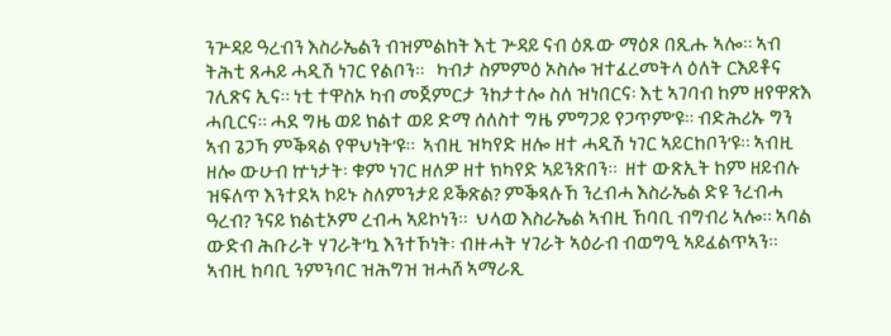ንጕዳይ ዓረብን እስራኤልን ብዝምልከት እቲ ጕዳይ ናብ ዕጹው ማዕጾ በጺሑ ኣሎ። ኣብ ትሕቲ ጸሓይ ሓዲሽ ነገር የልቦን።   ካብታ ስምምዕ ኦስሎ ዝተፈረመትላ ዕለት ርእይቶና ገሊጽና ኢና። ነቲ ተዋስኦ ካብ መጀምርታ ንከታተሎ ስለ ዝነበርና፡ እቲ ኣገባብ ከም ዘየዋጽእ ሓቢርና። ሓደ ግዜ ወይ ክልተ ወይ ድማ ሰለስተ ግዜ ምግጋይ የጋጥም’ዩ። ብድሕሪኡ ግን ኣብ ጌጋኻ ምቕጻል የዋህነት’ዩ።  ኣብዚ ዝካየድ ዘሎ ዘተ ሓዲሽ ነገር ኣይርከቦን’ዩ። ኣብዚ ዘሎ ውሁብ ኵነታት፡ ቁም ነገር ዘለዎ ዘተ ክካየድ ኣይንጽበን።  ዘተ ውጽኢት ከም ዘይብሉ ዝፍለጥ እንተደኣ ኮይኑ ስለምንታይ ይቕጽል? ምቕጻሉኸ ንረብሓ እስራኤል ድዩ ንረብሓ ዓረብ? ንናይ ክልቲኦም ረብሓ ኣይኮነን።  ህላወ እስራኤል ኣብዚ ኸባቢ ብግብሪ ኣሎ። ኣባል ውድብ ሕቡራት ሃገራት’ኳ እንተኾነት፡ ብዙሓት ሃገራት ኣዕራብ ብወግዒ ኣይፈልጥኣን። ኣብዚ ከባቢ ንምንባር ዝሕግዝ ዝሓሸ ኣማራጺ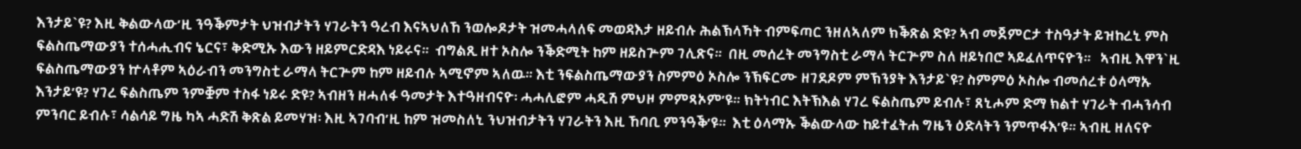እንታይ`ዩ? እዚ ቅልውላው’ዚ ንዓቕምታት ህዝብታትን ሃገራትን ዓረብ እናኣህለኸ ንወሎዶታት ዝመሓላለፍ መወዳእታ ዘይብሉ ሕልኽላኻት ብምፍጣር ንዘለኣለም ክቕጽል ድዩ? ኣብ መጀምርታ ተስዓታት ይዝከረኒ ምስ ፍልስጤማውያን ተሰሓሒብና ኔርና፣ ቅድሚኡ እውን ዘይምርድዳእ ነይሩና።  ብግልጺ ዘተ ኦስሎ ንቕድሚት ከም ዘይስጕም ገሊጽና።  በዚ መሰረት መንግስቲ ራማላ ትርጕም ስለ ዘይነበሮ ኣይፈለጥናዮን።   ኣብዚ እዋን`ዚ ፍልስጤማውያን ኵላቶም ኣዕራብን መንግስቲ ራማላ ትርጕም ከም ዘይብሉ ኣሚኖም ኣለዉ። እቲ ንፍልስጤማውያን ስምምዕ ኦስሎ ንኽፍርሙ ዘገደዶም ምኽንያት እንታይ`ዩ? ስምምዕ ኦስሎ ብመሰረቱ ዕላማኡ እንታይ’ዩ? ሃገረ ፍልስጤም ንምቛም ተስፋ ነይሩ ድዩ? ኣብዘን ዘሓለፋ ዓመታት እተዓዘብናዮ፡ ሓሓሊፎም ሓዲሽ ምህዞ ምምጻኦም’ዩ። ክትነብር እትኽእል ሃገረ ፍልስጤም ይብሉ፣ ጸኒሖም ድማ ክልተ ሃገራት ብሓንሳብ ምንባር ይብሉ፣ ሳልሳይ ግዜ ካኣ ሓድሽ ቅጽል ይመሃዝ፡ እዚ ኣገባብ’ዚ ከም ዝመስለኒ ንህዝብታትን ሃገራትን እዚ ኸባቢ ምንዓቕ’ዩ።  እቲ ዕላማኡ ቕልውላው ከይተፈትሐ ግዜን ዕድላትን ንምጥፋእ’ዩ። ኣብዚ ዘለናዮ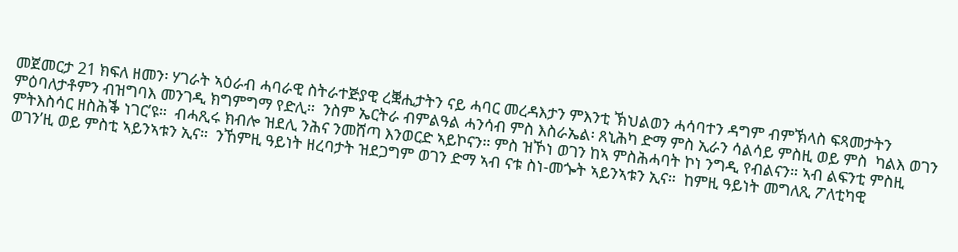መጀመርታ 21 ክፍለ ዘመን፡ ሃገራት ኣዕራብ ሓባራዊ ስትራተጅያዊ ረቛሒታትን ናይ ሓባር መረዳእታን ምእንቲ ኽህልወን ሓሳባተን ዳግም ብምኽላስ ፍጻመታትን ምዕባለታቶምን ብዝግባእ መንገዲ ክግምግማ የድሊ።  ንስም ኤርትራ ብምልዓል ሓንሳብ ምስ እስራኤል፡ ጸኒሕካ ድማ ምስ ኢራን ሳልሳይ ምስዚ ወይ ምስ  ካልእ ወገን ምትእስሳር ዘስሕቕ ነገር’ዩ።  ብሓጺሩ ክብሎ ዝደሊ ንሕና ንመሸጣ እንወርድ ኣይኮናን። ምስ ዝኾነ ወገን ከኣ ምስሕሓባት ኮነ ንግዲ የብልናን። ኣብ ልፍንቲ ምስዚ ወገን’ዚ ወይ ምስቲ ኣይንኣቱን ኢና።  ንኸምዚ ዓይነት ዘረባታት ዝደጋግም ወገን ድማ ኣብ ናቱ ስነ-መጐት ኣይንኣቱን ኢና።  ከምዚ ዓይነት መግለጺ ፖለቲካዊ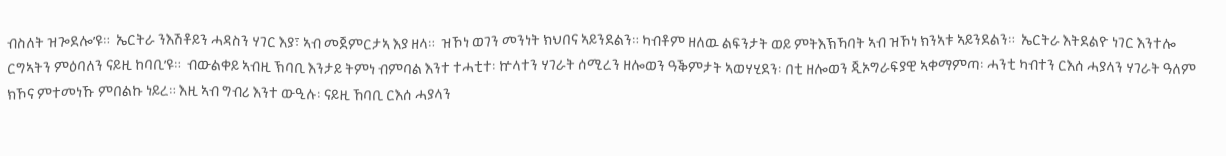ብስለት ዝጐደሎ’ዩ።  ኤርትራ ንእሽቶይን ሓዳስን ሃገር እያ፣ ኣብ መጀምርታኣ እያ ዘላ።  ዝኾነ ወገን መንነት ክህበና ኣይንደልን። ካብቶም ዘለዉ ልፍንታት ወይ ምትእኽኻባት ኣብ ዝኾነ ክንኣቱ ኣይንደልን።  ኤርትራ እትደልዮ ነገር እንተሎ ርግኣትን ምዕባለን ናይዚ ከባቢ’ዩ።  ብውልቀይ ኣብዚ ኽባቢ እንታይ ትምነ ብምባል እንተ ተሓቲተ፡ ኵላተን ሃገራት ሰሚረን ዘሎወን ዓቕምታት ኣወሃሂደን፡ በቲ ዘሎወን ጂኦግራፍያዊ ኣቀማምጣ፡ ሓንቲ ካብተን ርእሰ ሓያላን ሃገራት ዓለም ክኾና ምተመነኹ ምበልኩ ነይረ። እዚ ኣብ ግብሪ እንተ ውዒሉ፡ ናይዚ ኸባቢ ርእሰ ሓያላን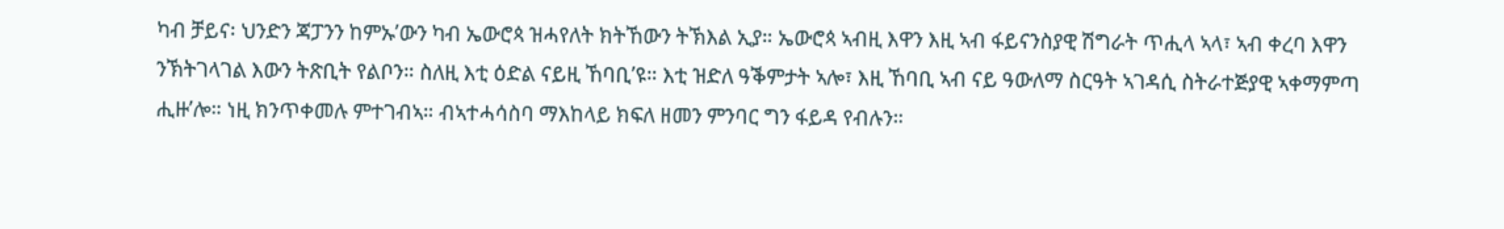ካብ ቻይና፡ ህንድን ጃፓንን ከምኡ’ውን ካብ ኤውሮጳ ዝሓየለት ክትኸውን ትኽእል ኢያ። ኤውሮጳ ኣብዚ እዋን እዚ ኣብ ፋይናንስያዊ ሽግራት ጥሒላ ኣላ፣ ኣብ ቀረባ እዋን ንኽትገላገል እውን ትጽቢት የልቦን። ስለዚ እቲ ዕድል ናይዚ ኸባቢ’ዩ። እቲ ዝድለ ዓቕምታት ኣሎ፣ እዚ ኸባቢ ኣብ ናይ ዓውለማ ስርዓት ኣገዳሲ ስትራተጅያዊ ኣቀማምጣ ሒዙ’ሎ። ነዚ ክንጥቀመሉ ምተገብኣ። ብኣተሓሳስባ ማእከላይ ክፍለ ዘመን ምንባር ግን ፋይዳ የብሉን።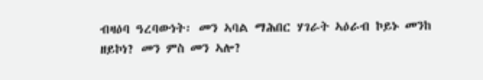ብዛዕባ ዓረባውነት፡ መን ኣባል ማሕበር ሃገራት ኣዕራብ ኮይኑ መንከ ዘይኮነ? መን ምስ መን ኣሎ?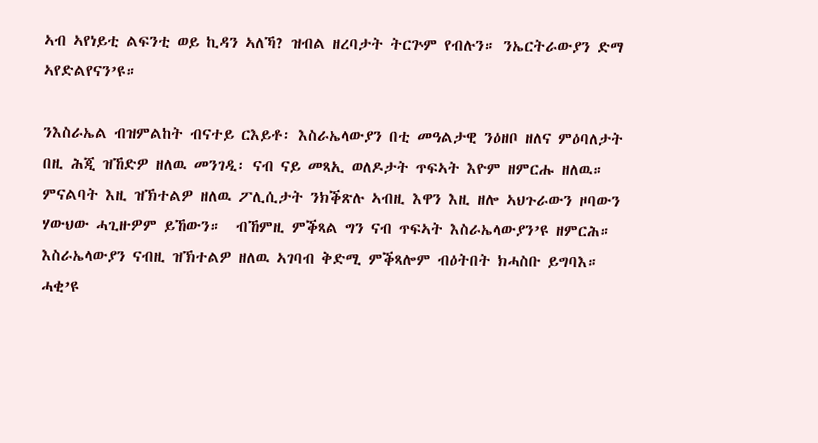ኣብ ኣየነይቲ ልፍንቲ ወይ ኪዳን ኣለኻ? ዝብል ዘረባታት ትርጕም የብሉን። ንኤርትራውያን ድማ ኣየድልየናን’ዩ።

ንእስራኤል ብዝምልከት ብናተይ ርእይቶ፡ እስራኤላውያን በቲ መዓልታዊ ንዕዘቦ ዘለና ምዕባለታት በዚ ሕጂ ዝኸድዎ ዘለዉ መንገዲ፡ ናብ ናይ መጻኢ ወለዶታት ጥፍኣት እዮም ዘምርሑ ዘለዉ። ምናልባት እዚ ዝኽተልዎ ዘለዉ ፖሊሲታት ንክቕጽሉ ኣብዚ እዋን እዚ ዘሎ ኣህጉራውን ዞባውን ሃውህው ሓጊዙዎም ይኸውን።  ብኸምዚ ምቕጻል ግን ናብ ጥፍኣት እስራኤላውያን’ዩ ዘምርሕ። እስራኤላውያን ናብዚ ዝኽተልዎ ዘለዉ ኣገባብ ቅድሚ ምቕጻሎም ብዕትበት ክሓስቡ ይግባእ። ሓቂ’ዩ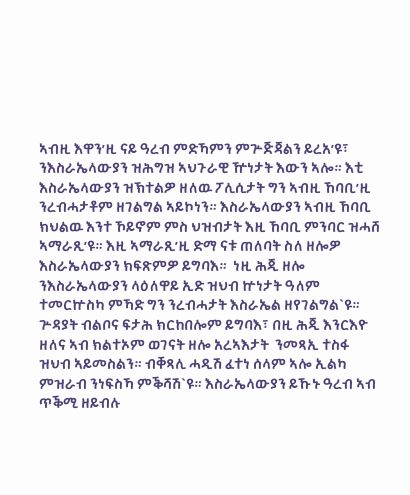ኣብዚ እዋን’ዚ ናይ ዓረብ ምድኻምን ምጕጅጃልን ይረአ’ዩ፣ ንእስራኤላውያን ዝሕግዝ ኣህጉራዊ ዅነታት እውን ኣሎ። እቲ እስራኤላውያን ዝኽተልዎ ዘለዉ ፖሊሲታት ግን ኣብዚ ኸባቢ’ዚ ንረብሓታቶም ዘገልግል ኣይኮነን። እስራኤላውያን ኣብዚ ኸባቢ ክህልዉ እንተ ኾይኖም ምስ ህዝብታት እዚ ኸባቢ ምንባር ዝሓሸ ኣማራጺ’ዩ። እዚ ኣማራጺ’ዚ ድማ ናቱ ጠለባት ስለ ዘሎዎ እስራኤላውያን ክፍጽምዎ ይግባእ።  ነዚ ሕጂ ዘሎ ንእስራኤላውያን ላዕለዋይ ኢድ ዝህብ ኵነታት ዓለም ተመርኵስካ ምኻድ ግን ንረብሓታት እስራኤል ዘየገልግል`ዩ። ጕዳያት ብልቦና ፍታሕ ክርከበሎም ይግባእ፣ በዚ ሕጂ እንርእዮ ዘለና ኣብ ክልተኦም ወገናት ዘሎ አረኣእታት  ንመጻኢ ተስፋ ዝህብ ኣይመስልን። ብቐጻሊ ሓዲሽ ፈተነ ሰላም ኣሎ ኢልካ ምዝራብ ንነፍስኻ ምቕሻሽ`ዩ። እስራኤላውያን ይኹኑ ዓረብ ኣብ ጥቕሚ ዘይብሉ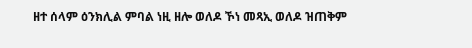ዘተ ሰላም ዕንክሊል ምባል ነዚ ዘሎ ወለዶ ኾነ መጻኢ ወለዶ ዝጠቅም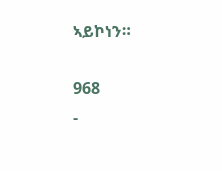ኣይኮነን።

968
-